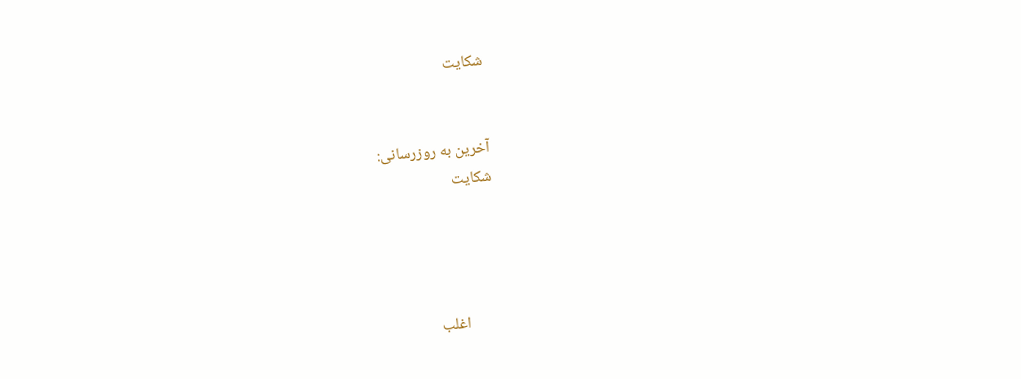شکایت


آخرین به روزرسانی:
شکایت




         اغلب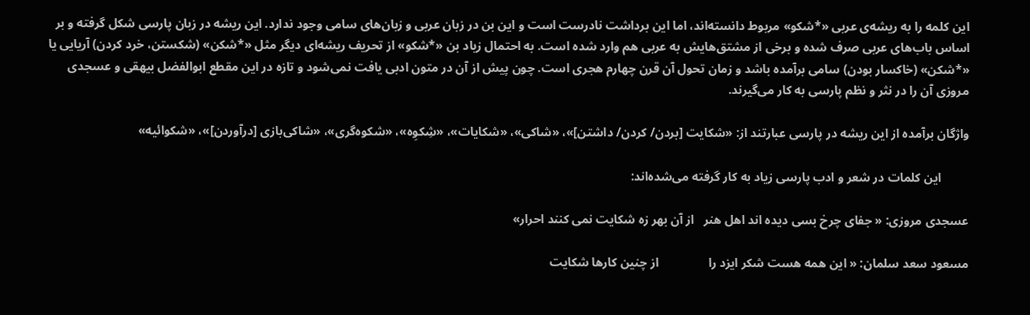این کلمه را به ریشه‌ی عربی «*شکو» مربوط دانسته‌اند، اما این برداشت نادرست است و این بن در زبان عربی و زبان‌های سامی وجود ندارد. این ریشه در زبان پارسی شکل گرفته و بر اساس باب‌های عربی صرف شده و برخی از مشتق‌هایش به عربی هم وارد شده است. به احتمال زیاد بن «*شکو» از تحریف ریشه‌ای دیگر مثل «*شکن» (شکستن، خرد کردن) آریایی یا «*شکن» (خاکسار بودن) سامی برآمده باشد و زمان تحول آن قرن چهارم هجری است. چون پیش از آن در متون ادبی یافت نمی‌شود و تازه در این مقطع ابوالفضل بیهقی و عسجدی مروزی آن را در نثر و نظم پارسی به کار می‌گیرند.

واژگان برآمده از این ریشه در پارسی عبارتند از: «شکایت [بردن/ کردن/ داشتن]»، «شاکی»، «شکایات»، «شِکوِه»، «شکوه‌گری»، «شاکی‌بازی [درآوردن]»، «شکوائیه»

         این کلمات در شعر و ادب پارسی زیاد به کار گرفته می‌شده‌اند:

عسجدی مروزی: « جفای چرخ بسی دیده اند اهل هنر   از آن بهر زه شکایت نمی کنند احرار»

مسعود سعد سلمان: « این همه هست شکر ایزد را                از چنین کارها شکایت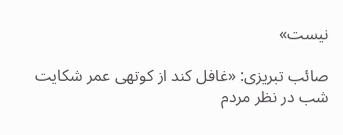نیست»

صائب تبریزی: «غافل کند از کوتهی عمر شکایت                شب در نظر مردم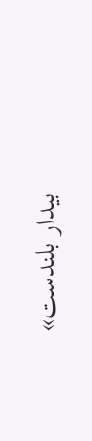بیدار بلندست»